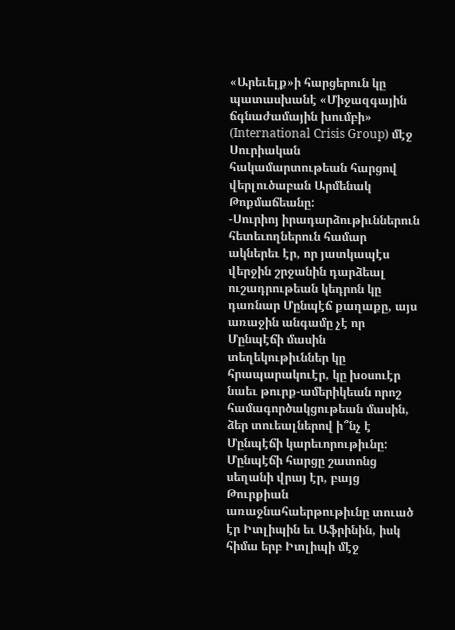«Արեւելք»ի հարցերուն կը պատասխանէ «Միջազգային ճգնաժամային խումբի» (International Crisis Group) մէջ Սուրիական հակամարտութեան հարցով վերլուծաբան Արմենակ Թոքմաճեանը:
-Սուրիոյ իրադարձութիւններուն հետեւողներուն համար ակներեւ էր, որ յատկապէս վերջին շրջանին դարձեալ ուշադրութեան կեդրոն կը դառնար Մընպէճ քաղաքը, այս առաջին անգամը չէ որ Մընպէճի մասին տեղեկութիւններ կը հրապարակուէր, կը խօսուէր նաեւ թուրք-ամերիկեան որոշ համագործակցութեան մասին, ձեր տուեալներով ի՞նչ է Մընպէճի կարեւորութիւնը:
Մընպէճի հարցը շատոնց սեղանի վրայ էր, բայց Թուրքիան առաջնահաերթութիւնը տուած էր Իտլիպին եւ Աֆրինին, իսկ հիմա երբ Իտլիպի մէջ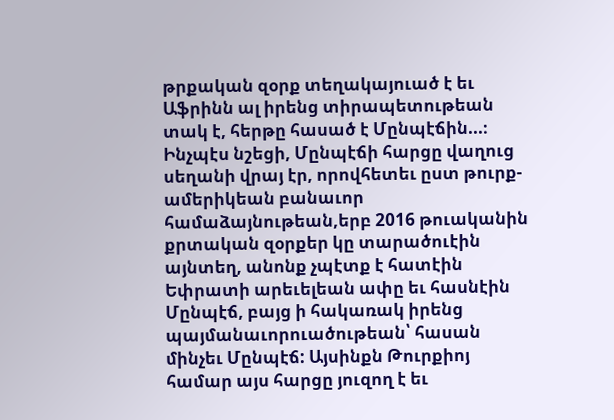թրքական զօրք տեղակայուած է եւ Աֆրինն ալ իրենց տիրապետութեան տակ է, հերթը հասած է Մընպէճին...։ Ինչպէս նշեցի, Մընպէճի հարցը վաղուց սեղանի վրայ էր, որովհետեւ ըստ թուրք-ամերիկեան բանաւոր համաձայնութեան,երբ 2016 թուականին քրտական զօրքեր կը տարածուէին այնտեղ, անոնք չպէտք է հատէին Եփրատի արեւելեան ափը եւ հասնէին Մընպէճ, բայց ի հակառակ իրենց պայմանաւորուածութեան՝ հասան մինչեւ Մընպէճ: Այսինքն Թուրքիոյ համար այս հարցը յուզող է եւ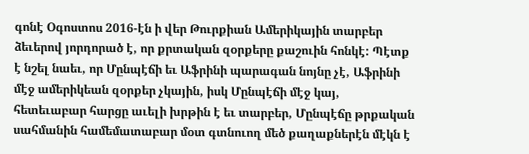գոնէ Օգոստոս 2016-էն ի վեր Թուրքիան Ամերիկային տարբեր ձեւերով յորդորած է, որ քրտական զօրքերը քաշուին հոնկէ: Պէտք է նշել նաեւ, որ Մընպէճի եւ Աֆրինի պարագան նոյնը չէ, Աֆրինի մէջ ամերիկեան զօրքեր չկային, իսկ Մընպէճի մէջ կայ, հետեւաբար հարցը աւելի խրթին է եւ տարբեր, Մընպէճը թրքական սահմանին համեմատաբար մօտ գտնուող մեծ քաղաքներէն մէկն է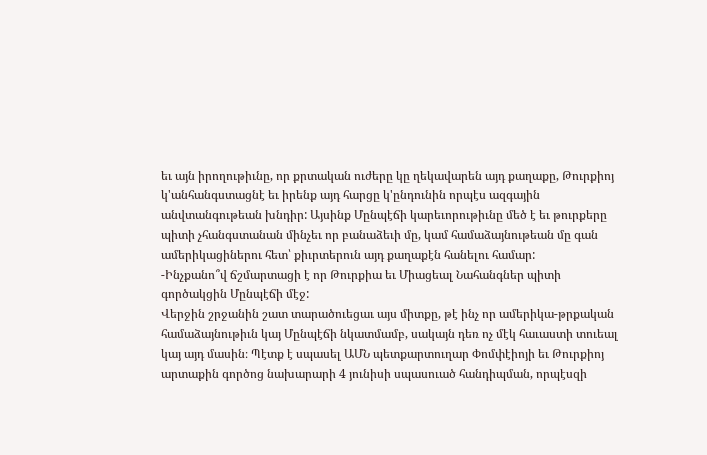եւ այն իրողութիւնը, որ քրտական ուժերը կը ղեկավարեն այդ քաղաքը, Թուրքիոյ կ'անհանգստացնէ եւ իրենք այդ հարցը կ'ընդունին որպէս ազգային անվտանգութեան խնդիր: Այսինք Մընպէճի կարեւորութիւնը մեծ է եւ թուրքերը պիտի չհանգստանան մինչեւ որ բանաձեւի մը, կամ համաձայնութեան մը գան ամերիկացիներու հետ՝ քիւրտերուն այդ քաղաքէն հանելու համար:
-Ինչքանո՞վ ճշմարտացի է որ Թուրքիա եւ Միացեալ Նահանգներ պիտի գործակցին Մընպէճի մէջ:
Վերջին շրջանին շատ տարածուեցաւ այս միտքը, թէ ինչ որ ամերիկա-թրքական համաձայնութիւն կայ Մընպէճի նկատմամբ, սակայն դեռ ոչ մէկ հաւաստի տուեալ կայ այդ մասին։ Պէտք է սպասել ԱՄՆ պետքարտուղար Փոմփէիոյի եւ Թուրքիոյ արտաքին գործոց նախարարի 4 յունիսի սպասուած հանդիպման, որպէսզի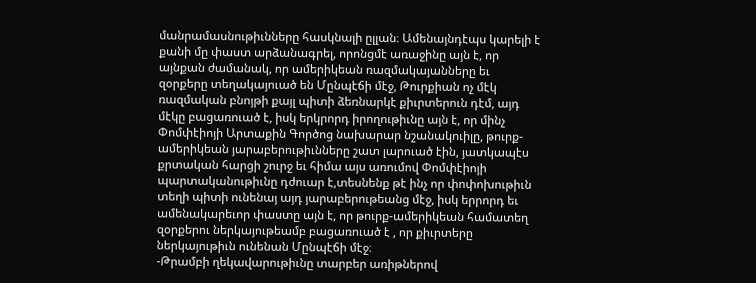մանրամասնութիւնները հասկնալի ըլլան։ Ամենայնդէպս կարելի է քանի մը փաստ արձանագրել, որոնցմէ առաջինը այն է, որ այնքան ժամանակ, որ ամերիկեան ռազմակայանները եւ զօրքերը տեղակայուած են Մընպէճի մէջ, Թուրքիան ոչ մէկ ռազմական բնոյթի քայլ պիտի ձեռնարկէ քիւրտերուն դէմ, այդ մէկը բացառուած է, իսկ երկրորդ իրողութիւնը այն է, որ մինչ Փոմփէիոյի Արտաքին Գործոց նախարար նշանակուիլը, թուրք-ամերիկեան յարաբերութիւնները շատ լարուած էին, յատկապէս քրտական հարցի շուրջ եւ հիմա այս առումով Փոմփէիոյի պարտականութիւնը դժուար է,տեսնենք թէ ինչ որ փոփոխութիւն տեղի պիտի ունենայ այդ յարաբերութեանց մէջ, իսկ երրորդ եւ ամենակարեւոր փաստը այն է, որ թուրք-ամերիկեան համատեղ զօրքերու ներկայութեամբ բացառուած է , որ քիւրտերը ներկայութիւն ունենան Մընպէճի մէջ։
-Թրամբի ղեկավարութիւնը տարբեր առիթներով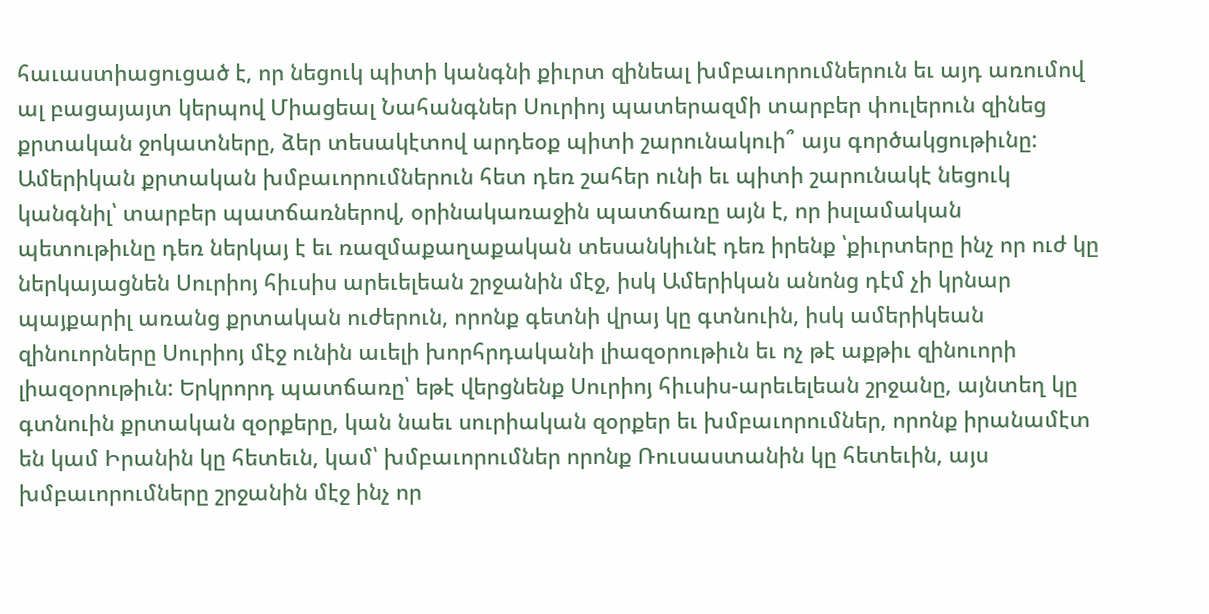հաւաստիացուցած է, որ նեցուկ պիտի կանգնի քիւրտ զինեալ խմբաւորումներուն եւ այդ առումով ալ բացայայտ կերպով Միացեալ Նահանգներ Սուրիոյ պատերազմի տարբեր փուլերուն զինեց քրտական ջոկատները, ձեր տեսակէտով արդեօք պիտի շարունակուի՞ այս գործակցութիւնը:
Ամերիկան քրտական խմբաւորումներուն հետ դեռ շահեր ունի եւ պիտի շարունակէ նեցուկ կանգնիլ՝ տարբեր պատճառներով, օրինակառաջին պատճառը այն է, որ իսլամական պետութիւնը դեռ ներկայ է եւ ռազմաքաղաքական տեսանկիւնէ դեռ իրենք ՝քիւրտերը ինչ որ ուժ կը ներկայացնեն Սուրիոյ հիւսիս արեւելեան շրջանին մէջ, իսկ Ամերիկան անոնց դէմ չի կրնար պայքարիլ առանց քրտական ուժերուն, որոնք գետնի վրայ կը գտնուին, իսկ ամերիկեան զինուորները Սուրիոյ մէջ ունին աւելի խորհրդականի լիազօրութիւն եւ ոչ թէ աքթիւ զինուորի լիազօրութիւն: Երկրորդ պատճառը՝ եթէ վերցնենք Սուրիոյ հիւսիս-արեւելեան շրջանը, այնտեղ կը գտնուին քրտական զօրքերը, կան նաեւ սուրիական զօրքեր եւ խմբաւորումներ, որոնք իրանամէտ են կամ Իրանին կը հետեւն, կամ՝ խմբաւորումներ որոնք Ռուսաստանին կը հետեւին, այս խմբաւորումները շրջանին մէջ ինչ որ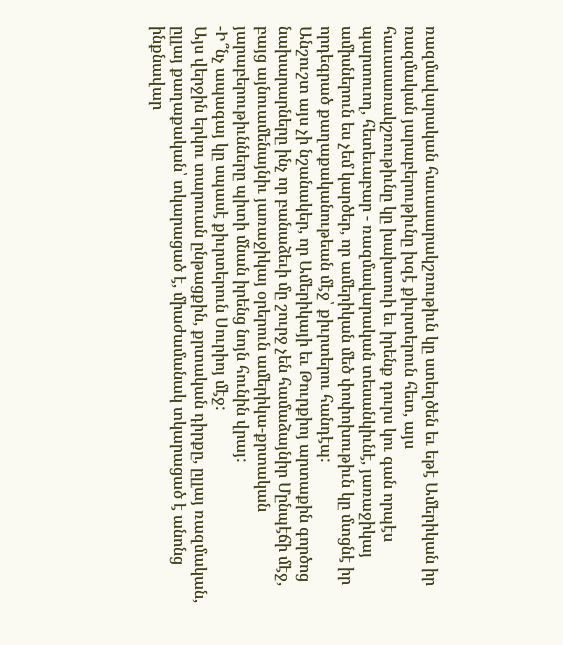ռազմավարական հաւասարակշռութիւն կը ստեղծեն եւ եթէ Ամերիկան իր ռազմական յարաբերութիւնը խզէ քիւրտերուն հետ, այս հաւասառակշռութիւնը կը խախտուի եւ իրենք դուրս կու գան որպէս պարտուող, հետեւաբար - ռազմավարական տեսանկիւնէ, յառաջիկայ ամիսներուն ես չեմ կարծեր, որ ամերիկան մեծ փոփոխութիւն կը մտցնէ իր որդեգրած քաղաքականութեան մէջ՝ քիւրտերու հանդէպ:
Անշուշտ այս չի նշանակեր, որ Ամերիկայի եւ Թուրքիոյ արտաքին գործոց նախարարները ինչ որ բանաձեւի մը շուրջ չեն համաձայնիր Մընպէճի մէջ, բայց այնուամենայնիւ յառաջիկայ օրերուն ամերիկա-քրտական յարաբերութիւնները պիտի մնան իրենց նոյն հունին վրայ:
-Ի՞նչ ապագայ կը սպասէ քիւրտերուն Սուրիոյ մէջ:
Այս վերջին երկու տարուան ընթացքին, քրտական դիրքը, ըլլայ ռազմական, ըլլայ քաղաքական՝ տկարացած է, միաժամանակ տկարացած է անոնց ինքնավար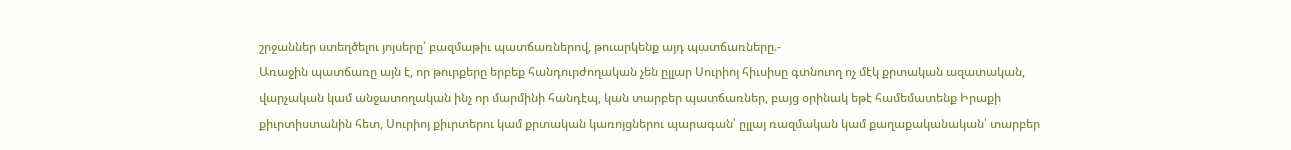շրջաններ ստեղծելու յոյսերը՝ բազմաթիւ պատճառներով, թուարկենք այդ պատճառները.-
Առաջին պատճառը այն է, որ թուրքերը երբեք հանդուրժողական չեն ըլլար Սուրիոյ հիւսիսը գտնուող ոչ մէկ քրտական ազատական, վարչական կամ անջատողական ինչ որ մարմինի հանդէպ, կան տարբեր պատճառներ, բայց օրինակ եթէ համեմատենք Իրաքի քիւրտիստանին հետ, Սուրիոյ քիւրտերու կամ քրտական կառոյցներու պարագան՝ ըլլայ ռազմական կամ քաղաքականական՝ տարբեր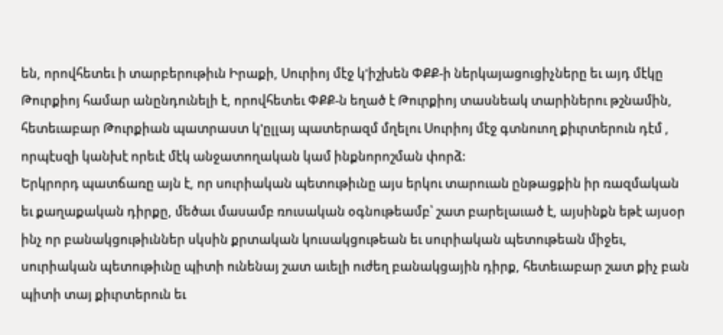են, որովհետեւ ի տարբերութիւն Իրաքի, Սուրիոյ մէջ կ'իշխեն ՓՔՔ-ի ներկայացուցիչները եւ այդ մէկը Թուրքիոյ համար անընդունելի է, որովհետեւ ՓՔՔ-ն եղած է Թուրքիոյ տասնեակ տարիներու թշնամին, հետեւաբար Թուրքիան պատրաստ կ'ըլլայ պատերազմ մղելու Սուրիոյ մէջ գտնուող քիւրտերուն դէմ , որպէսզի կանխէ որեւէ մէկ անջատողական կամ ինքնորոշման փորձ:
Երկրորդ պատճառը այն է, որ սուրիական պետութիւնը այս երկու տարուան ընթացքին իր ռազմական եւ քաղաքական դիրքը, մեծաւ մասամբ ռուսական օգնութեամբ՝ շատ բարելաւած է, այսինքն եթէ այսօր ինչ որ բանակցութիւններ սկսին քրտական կուսակցութեան եւ սուրիական պետութեան միջեւ, սուրիական պետութիւնը պիտի ունենայ շատ աւելի ուժեղ բանակցային դիրք, հետեւաբար շատ քիչ բան պիտի տայ քիւրտերուն եւ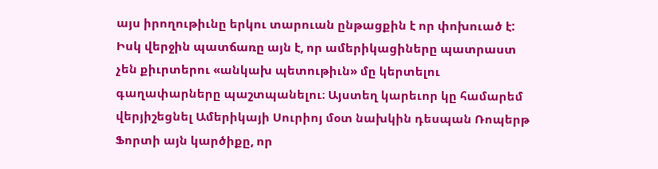այս իրողութիւնը երկու տարուան ընթացքին է որ փոխուած է:
Իսկ վերջին պատճառը այն է, որ ամերիկացիները պատրաստ չեն քիւրտերու «անկախ պետութիւն» մը կերտելու գաղափարները պաշտպանելու։ Այստեղ կարեւոր կը համարեմ վերյիշեցնել Ամերիկայի Սուրիոյ մօտ նախկին դեսպան Ռոպերթ Ֆորտի այն կարծիքը, որ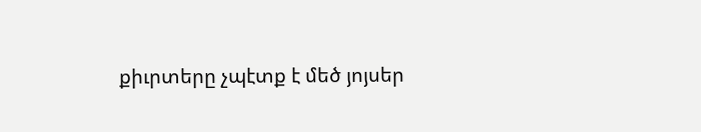քիւրտերը չպէտք է մեծ յոյսեր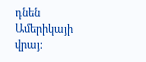դնեն Ամերիկայի վրայ։